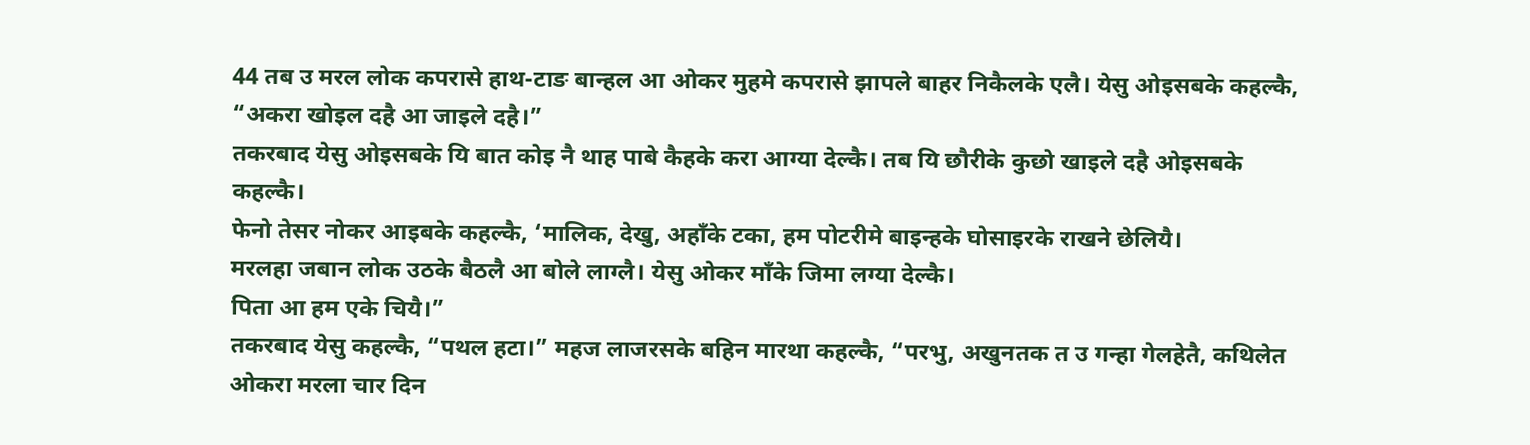44 तब उ मरल लोक कपरासे हाथ-टाङ बान्हल आ ओकर मुहमे कपरासे झापले बाहर निकैलके एलै। येसु ओइसबके कहल्कै, “अकरा खोइल दहै आ जाइले दहै।”
तकरबाद येसु ओइसबके यि बात कोइ नै थाह पाबे कैहके करा आग्या देल्कै। तब यि छौरीके कुछो खाइले दहै ओइसबके कहल्कै।
फेनो तेसर नोकर आइबके कहल्कै, ‘मालिक, देखु, अहाँके टका, हम पोटरीमे बाइन्हके घोसाइरके राखने छेलियै।
मरलहा जबान लोक उठके बैठलै आ बोले लाग्लै। येसु ओकर माँके जिमा लग्या देल्कै।
पिता आ हम एके चियै।”
तकरबाद येसु कहल्कै, “पथल हटा।” महज लाजरसके बहिन मारथा कहल्कै, “परभु, अखुनतक त उ गन्हा गेलहेतै, कथिलेत ओकरा मरला चार दिन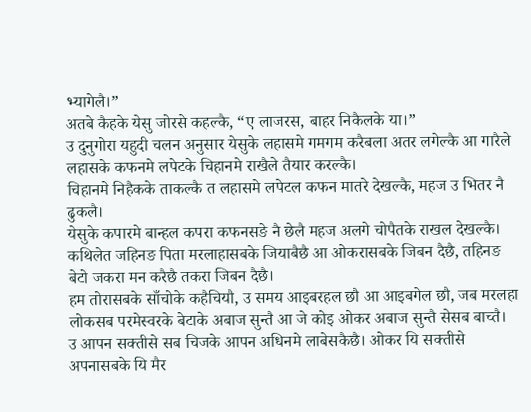भ्यागेलै।”
अतबे कैहके येसु जोरसे कहल्कै, “ए लाजरस, बाहर निकैलके या।”
उ दुनुगोरा यहुदी चलन अनुसार येसुके लहासमे गमगम करैबला अतर लगेल्कै आ गारैले लहासके कफनमे लपेटके चिहानमे राखैले तैयार करल्कै।
चिहानमे निहैकके ताकल्कै त लहासमे लपेटल कफन मातरे देखल्कै, महज उ भितर नै ढुकलै।
येसुके कपारमे बान्हल कपरा कफनसङे नै छेलै महज अलगे चोपैतके राखल देखल्कै।
कथिलेत जहिनङ पिता मरलाहासबके जियाबैछै आ ओकरासबके जिबन दैछै, तहिनङ बेटो जकरा मन करैछै तकरा जिबन दैछै।
हम तोरासबके साँचोके कहैचियौ, उ समय आइबरहल छौ आ आइबगेल छौ, जब मरलहा लोकसब परमेस्वरके बेटाके अबाज सुन्तै आ जे कोइ ओकर अबाज सुन्तै सेसब बाच्तै।
उ आपन सक्तीसे सब चिजके आपन अधिनमे लाबेसकैछै। ओकर यि सक्तीसे अपनासबके यि मैर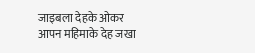जाइबला देहके ओकर आपन महिमाके देह जखा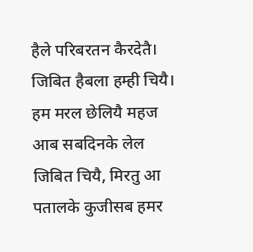हैले परिबरतन कैरदेतै।
जिबित हैबला हम्ही चियै। हम मरल छेलियै महज आब सबदिनके लेल जिबित चियै, मिरतु आ पतालके कुजीसब हमर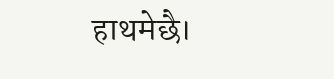हाथमेछै।